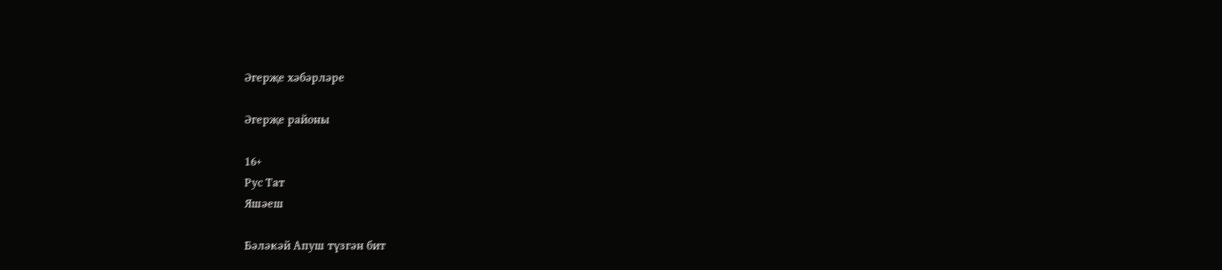Әгерҗе хәбәрләре

Әгерҗе районы

16+
Рус Тат
Яшәеш

Бәләкәй Апуш түзгән бит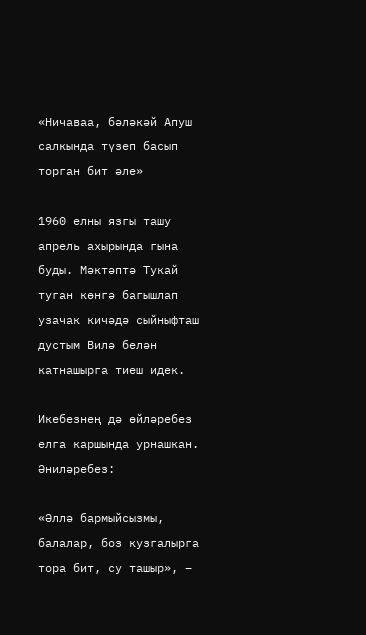«Ничаваа, бәләкәй Апуш салкында түзеп басып торган бит әле»

1960 елны язгы ташу апрель ахырында гына буды. Мәктәптә Тукай туган көнгә багышлап узачак кичәдә сыйныфташ дустым Вилә белән катнашырга тиеш идек.

Икебезнең дә өйләребез елга каршында урнашкан. Әниләребез:

«Әллә бармыйсызмы, балалар, боз кузгалырга тора бит, су ташыр», –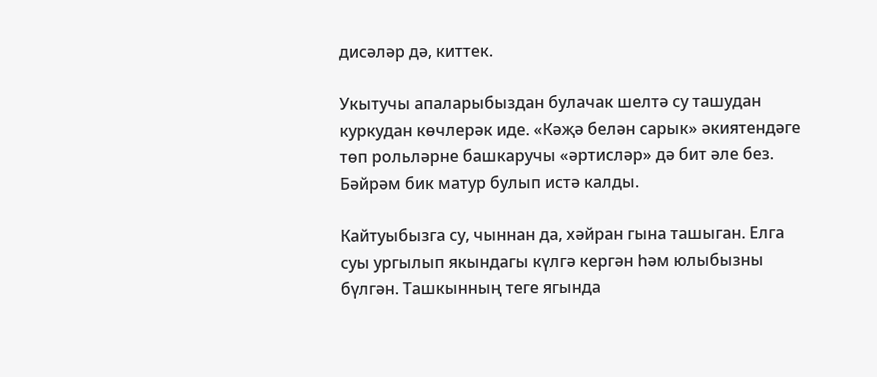дисәләр дә, киттек.

Укытучы апаларыбыздан булачак шелтә су ташудан куркудан көчлерәк иде. «Кәҗә белән сарык» әкиятендәге төп рольләрне башкаручы «әртисләр» дә бит әле без. Бәйрәм бик матур булып истә калды.

Кайтуыбызга су, чыннан да, хәйран гына ташыган. Елга суы ургылып якындагы күлгә кергән һәм юлыбызны бүлгән. Ташкынның теге ягында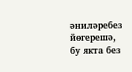әниләребез йөгерешә, бу якта без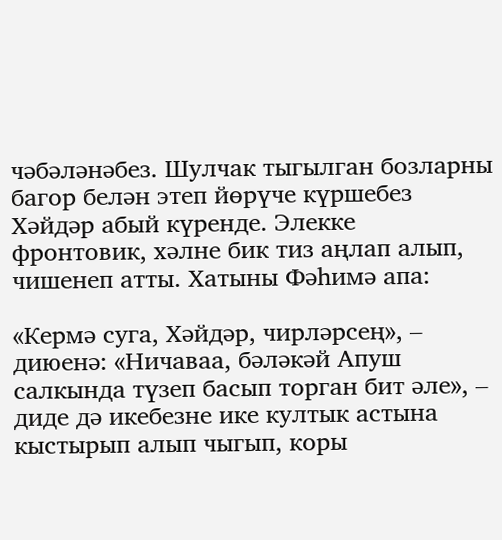чәбәләнәбез. Шулчак тыгылган бозларны багор белән этеп йөрүче күршебез Хәйдәр абый күренде. Элекке фронтовик, хәлне бик тиз аңлап алып, чишенеп атты. Хатыны Фәһимә апа:

«Кермә суга, Хәйдәр, чирләрсең», – диюенә: «Ничаваа, бәләкәй Апуш салкында түзеп басып торган бит әле», – диде дә икебезне ике култык астына кыстырып алып чыгып, коры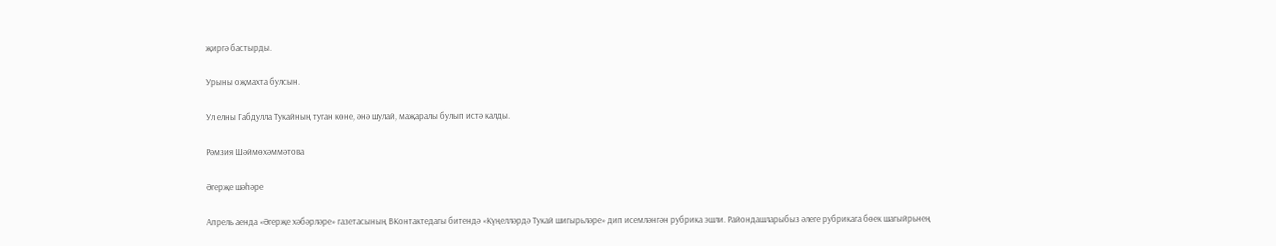җиргә бастырды.

Урыны оҗмахта булсын.

Ул елны Габдулла Тукайның туган көне, әнә шулай, маҗаралы булып истә калды.

Рәмзия Шәймөхәммәтова

Әгерҗе шәһәре

Апрель аенда «Әгерҗе хәбәрләре» газетасының ВКонтактедагы битендә «Күңелләрдә Тукай шигырьләре» дип исемләнгән рубрика эшли. Райондашларыбыз әлеге рубрикага бөек шагыйрьнең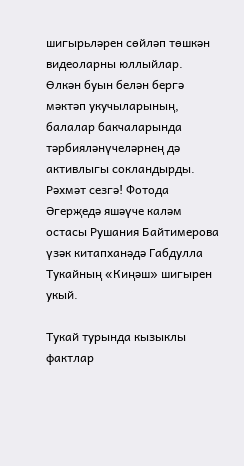шигырьләрен сөйләп төшкән видеоларны юллыйлар. Өлкән буын белән бергә мәктәп укучыларының, балалар бакчаларында тәрбияләнүчеләрнең дә активлыгы сокландырды. Рәхмәт сезгә! Фотода Әгерҗедә яшәүче каләм остасы Рушания Байтимерова үзәк китапханәдә Габдулла Тукайның «Киңәш» шигырен укый.

Тукай турында кызыклы фактлар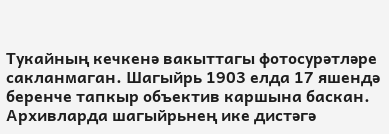Тукайның кечкенә вакыттагы фотосурәтләре сакланмаган. Шагыйрь 1903 елда 17 яшендә беренче тапкыр объектив каршына баскан. Архивларда шагыйрьнең ике дистәгә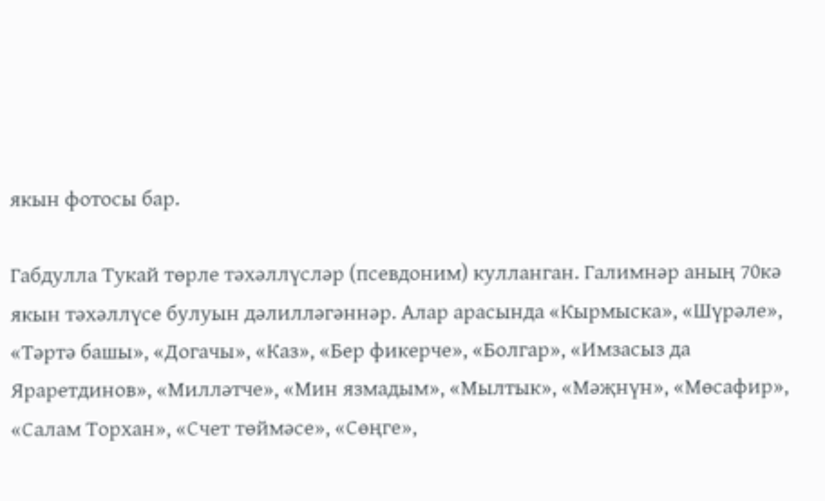якын фотосы бар.

Габдулла Тукай төрле тәхәллүсләр (псевдоним) кулланган. Галимнәр аның 70кә якын тәхәллүсе булуын дәлилләгәннәр. Алар арасында «Кырмыска», «Шүрәле», «Тәртә башы», «Догачы», «Каз», «Бер фикерче», «Болгар», «Имзасыз да Яраретдинов», «Милләтче», «Мин язмадым», «Мылтык», «Мәҗнүн», «Мөсафир», «Салам Торхан», «Счет төймәсе», «Сөңге»,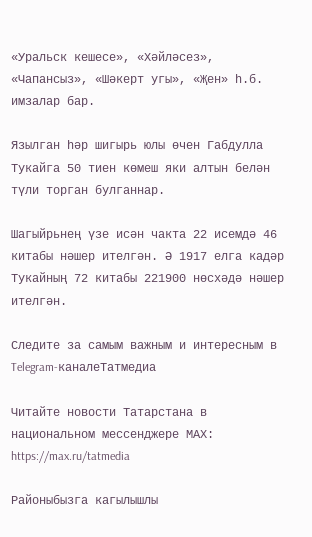«Уральск кешесе», «Хәйләсез», «Чапансыз», «Шәкерт угы», «Җен» һ.б. имзалар бар.

Язылган һәр шигырь юлы өчен Габдулла Тукайга 50 тиен көмеш яки алтын белән түли торган булганнар.

Шагыйрьнең үзе исән чакта 22 исемдә 46 китабы нәшер ителгән. Ә 1917 елга кадәр Тукайның 72 китабы 221900 нөсхәдә нәшер ителгән.

Следите за самым важным и интересным в Telegram-каналеТатмедиа

Читайте новости Татарстана в национальном мессенджере MАХ: https://max.ru/tatmedia

Районыбызга кагылышлы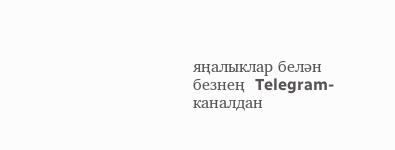яңалыклар белән безнең  Telegram-каналдан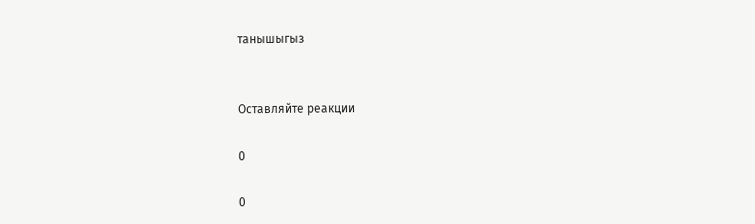танышыгыз


Оставляйте реакции

0

0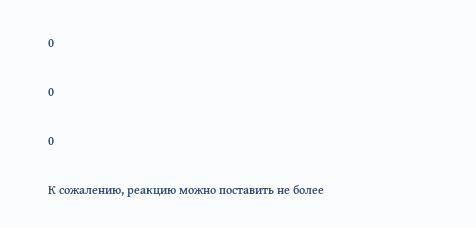0

0

0

К сожалению, реакцию можно поставить не более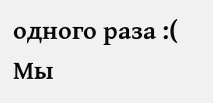одного раза :(
Мы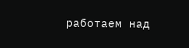работаем над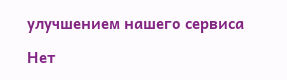улучшением нашего сервиса

Нет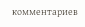комментариев